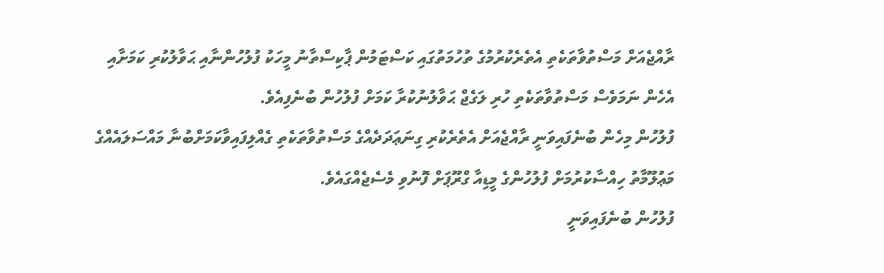ރާއްޖެއަށް މަސްތުވާތަކެތި އެތެރެކުރުމުގެ ތުހުމަތުގައި ކަސްޓަމުން ޕާކިސްތާނު މީހަކު ފުލުހުންނާއި ޙަވާލުކުރި ކަމަށާއި އެހެން ނަމަވެސް މަސްތުވާތަކެތި ހުރި ލަގެޖް ޙަވާލުނުކުރާ ކަމަށް ފުލުހުން ބުނެފިއެވެ.
ފުލުހުން މިހެން ބުނެފައިވަނީ ރާއްޖެއަށް އެތެރެކުރި ގިނަޢަދަދެއްގެ މަސްތުވާތަކެތި ގެއްލިފައިވާކަމަށްބުނާ މައްސަލައެއްގެ މަޢުލޫމާތު ހިއްސާކުރުމަށް ފުލުހުންގެ މީޑިއާ ގްރޫޕަށް ފޮނުވި މެސެޖެއްގައެވެ.
ފުލުހުން ބުނެފައިވަނީ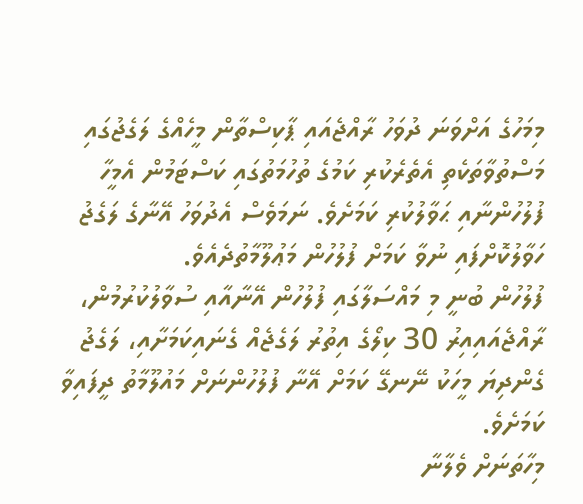މިމަހުގެ އަށްވަނަ ދުވަހު ރާއްޖެއައި ޕާކިސްތާން މީހެއްގެ ލަގެޖުގައި މަސްތުވާތަކެތި އެތެރެކުރި ކަމުގެ ތުހުމަތުގައި ކަސްޓަމުން އެމީހާ ފުލުހުންނާއި ޙަވާލުކުރި ކަމަށެވެ. ނަމަވެސް އެދުވަހު އޭނާގެ ލަގެޖު ހަވާލުކޮށްފައި ނުވާ ކަމަށް ފުލުހުން މަޢުލޫމާތުދެއެވެ.
ފުލުހުން ބުނީ މި މައްސަލާގައި ފުލުހުން އޭނާއާއި ސުވާލުކުރުމުން، ރާއްޖެއައިއިރު 30 ކިލޯގެ އިތުރު ލަގެޖެއް ގެނައިކަމަށާއި، ލަގެޖު ގެންދިޔަ މީހަކު ނޭނގޭ ކަމަށް އޭނާ ފުލުހުންނަށް މައުލޫމާތު ދީފައިވާ ކަމަށެވެ.
މިހާތަނަށް ވެލާނާ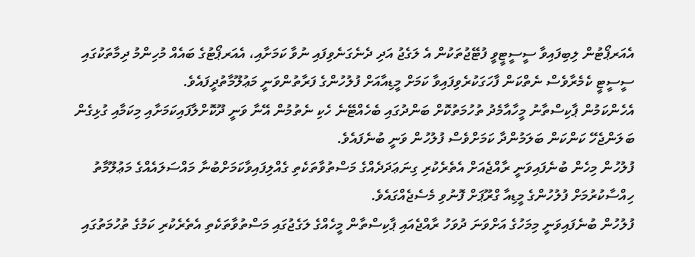އެއަރޕޯޓުން ލިބިފައިވާ ސީސީޓީވީ ފުޓޭޖުތަކުން އެ ލަގެޖު އަދި ދެނެގަނެވިފައި ނުވާ ކަމަށާއި، އެއަރޕޯޓުގެ ބައެއް މުހިންމު ދިމާތަކުގައި ސީސީޓީ ކެމެރާވެސް ނެތްކަން ފާހަގަކުރެވިފައިވާ ކަމަށް މީޑިއާއަށް ފުލުހުންގެ ފަރާތުންވަނީ މަޢުލޫމާތުދީފައެވެ.
އެހެންކަމުން ޕާކިސްތާނު މީހާއާމެދު ތުހުމަތުކޮށް ބަންދުގައި ބެހެއްޓޭނެ ހެކި ނެތުމުން އޭނާ ވަނީ ދޫކޮށްލާފައިކަމަށާއި މިކަމާއި ގުޅިގެން ބަލަންޖެހޭ ކަންކަން ބަލަމުންދާ ކަމަށްވެސް ފުލުހުން ވަނީ ބުނެފައެވެ.
ފުލުހުން މިހެން ބުނެފައިވަނީ ރާއްޖެއަށް އެތެރެކުރި ގިނަޢަދަދެއްގެ މަސްތުވާތަކެތި ގެއްލިފައިވާކަމަށްބުނާ މައްސަލައެއްގެ މަޢުލޫމާތު ހިއްސާކުރުމަށް ފުލުހުންގެ މީޑިއާ ގްރޫޕަށް ފޮނުވި މެސެޖެއްގައެވެ.
ފުލުހުން ބުނެފައިވަނީ މިމަހުގެ އަށްވަނަ ދުވަހު ރާއްޖެއައި ޕާކިސްތާން މީހެއްގެ ލަގެޖުގައި މަސްތުވާތަކެތި އެތެރެކުރި ކަމުގެ ތުހުމަތުގައި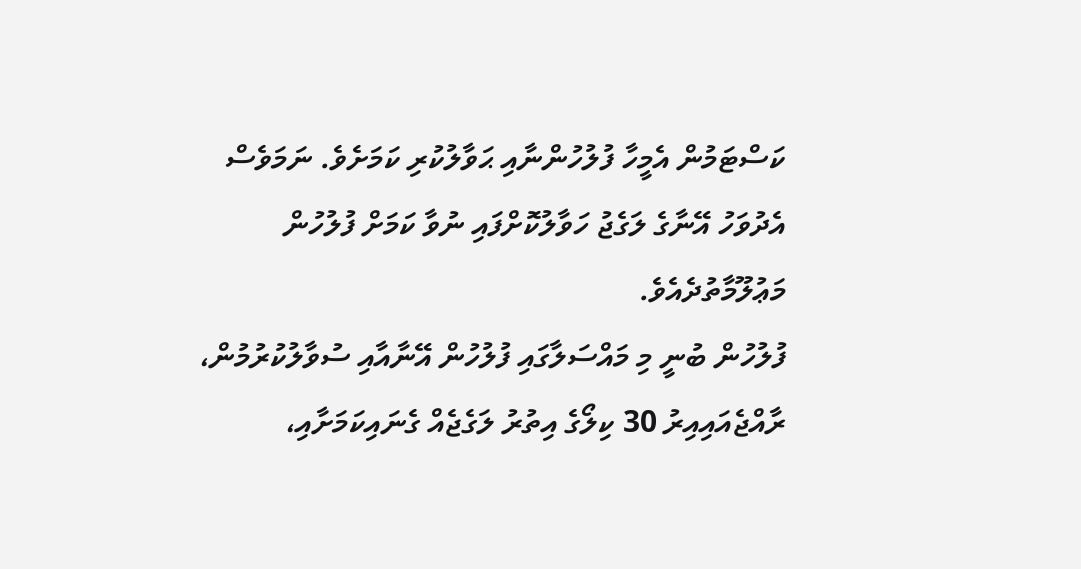ކަސްޓަމުން އެމީހާ ފުލުހުންނާއި ޙަވާލުކުރި ކަމަށެވެ. ނަމަވެސް އެދުވަހު އޭނާގެ ލަގެޖު ހަވާލުކޮށްފައި ނުވާ ކަމަށް ފުލުހުން މަޢުލޫމާތުދެއެވެ.
ފުލުހުން ބުނީ މި މައްސަލާގައި ފުލުހުން އޭނާއާއި ސުވާލުކުރުމުން، ރާއްޖެއައިއިރު 30 ކިލޯގެ އިތުރު ލަގެޖެއް ގެނައިކަމަށާއި،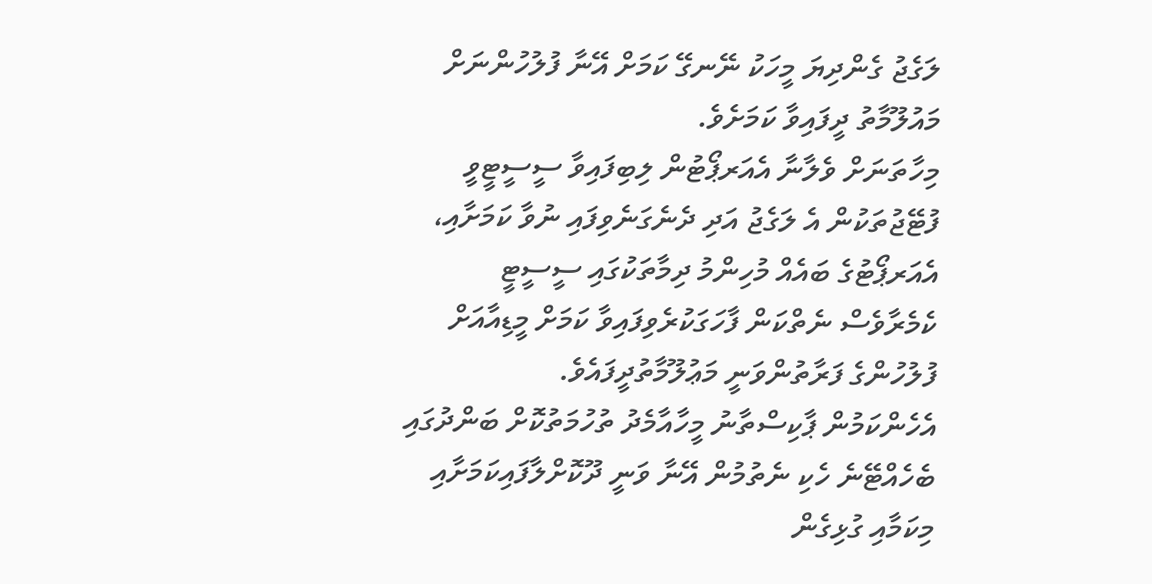ލަގެޖު ގެންދިޔަ މީހަކު ނޭނގޭ ކަމަށް އޭނާ ފުލުހުންނަށް މައުލޫމާތު ދީފައިވާ ކަމަށެވެ.
މިހާތަނަށް ވެލާނާ އެއަރޕޯޓުން ލިބިފައިވާ ސީސީޓީވީ ފުޓޭޖުތަކުން އެ ލަގެޖު އަދި ދެނެގަނެވިފައި ނުވާ ކަމަށާއި، އެއަރޕޯޓުގެ ބައެއް މުހިންމު ދިމާތަކުގައި ސީސީޓީ ކެމެރާވެސް ނެތްކަން ފާހަގަކުރެވިފައިވާ ކަމަށް މީޑިއާއަށް ފުލުހުންގެ ފަރާތުންވަނީ މަޢުލޫމާތުދީފައެވެ.
އެހެންކަމުން ޕާކިސްތާނު މީހާއާމެދު ތުހުމަތުކޮށް ބަންދުގައި ބެހެއްޓޭނެ ހެކި ނެތުމުން އޭނާ ވަނީ ދޫކޮށްލާފައިކަމަށާއި މިކަމާއި ގުޅިގެން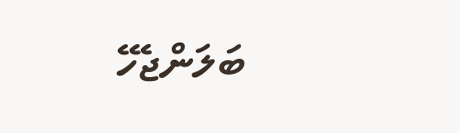ބަލަންޖެހޭ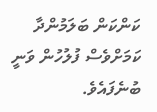ކަންކަން ބަލަމުންދާ ކަމަށްވެސް ފުލުހުން ވަނީ ބުނެފައެވެ.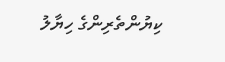ކިޔުންތެރިންގެ ހިޔާލު